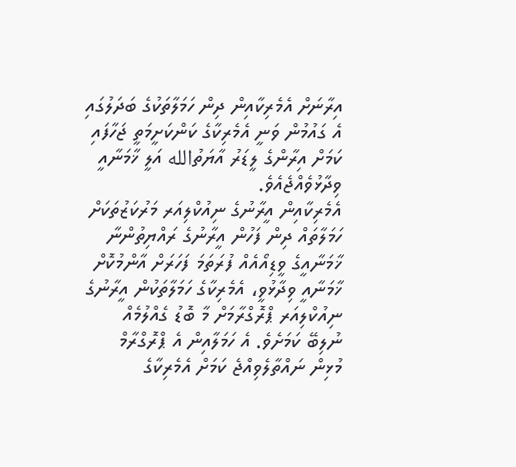އިރާނަށް އެމެރިކާއިން ދިން ހަމަލާތަކުގެ ބަދަލުގައި އެ ގައުމުން ވަނީ އެމެރިކާގެ ކަންކަށީމަތީ ޖަހާފައި ކަމަށް އިރާންގެ ލީޑަރު އާޔަތުالله އަލީ ޚާމަނާއީ ވިދާޅުވެއްޖެއެވެ.
އެމެރިކާއިން އީރާނުގެ ނިއުކްލިއަރ މަރުކަޒުތަކަށް ހަމަލާތައް ދިން ފަހުން އީރާނުގެ ރައްޔިތުންނާ ޚާމަނާއީގެ ވީޑިއޯއެއް ފުރަތަމަ ފަހަރަށް އާންމުކޮށް ޚާމަނާއީ ވިދާޅުވީ، އެމެރިކާގެ ހަމަލާތަކުން އީރާނުގެ ނިއުކްލިއަރ ޕްރޮގްރާމަށް މާ ބޮޑު ގެއްލުމެއް ނުލިބޭ ކަމަށެވެ. އެ ހަމަލާއިން އެ ޕްރޮގްރާމް މުޅިން ނައްތާލެވިއްޖެ ކަމަށް އެމެރިކާގެ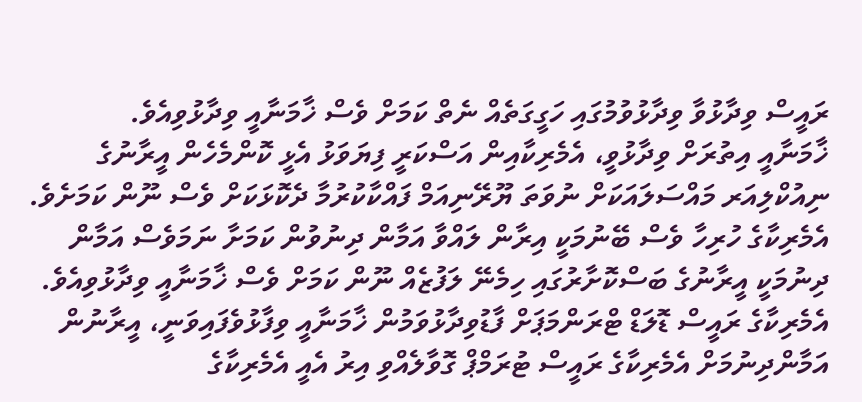ރައީސް ވިދާޅުވާ ވިދާޅުވުމުގައި ހަގީގަތެއް ނެތް ކަމަށް ވެސް ޚާމަނާއީ ވިދާޅުވިއެވެ.
ޚާމަނާއީ އިތުރަށް ވިދާޅުވީ، އެމެރިކާއިން އަސްކަރީ ފިޔަވަޅު އެޅީ ކޮންމެހެން އީރާނުގެ ނިއުކްލިއަރ މައްސަލައަކަށް ނުވަތަ ޔޫރޭނިއަމް ފައްކާކުރުމާ ދެކޮޅަކަށް ވެސް ނޫން ކަމަށެވެ. އެމެރިކާގެ ހުރިހާ ވެސް ބޭނުމަކީ އިރާން ލައްވާ އަމާން ދިނުވުން ކަމަށާ ނަމަވެސް އަމާން ދިނުމަކީ އީރާނުގެ ބަސްކޮށާރުގައި ހިމެނޭ ލަފުޒެއް ނޫން ކަމަށް ވެސް ޚާމަނާއީ ވިދާޅުވިއެވެ.
އެމެރިކާގެ ރައީސް ޑޮލަޑް ޓްރަންމަޕަށް ފާޑުވިދާޅުވަމުން ޚާމަނާއީ ވިފާޅުވެފައިވަނީ، އީރާނުން އަމާންދިނުމަށް އެމެރިކާގެ ރައީސް ޓުރަމްޕް ގޮވާލެއްވި އިރު އެއީ އެމެރިކާގެ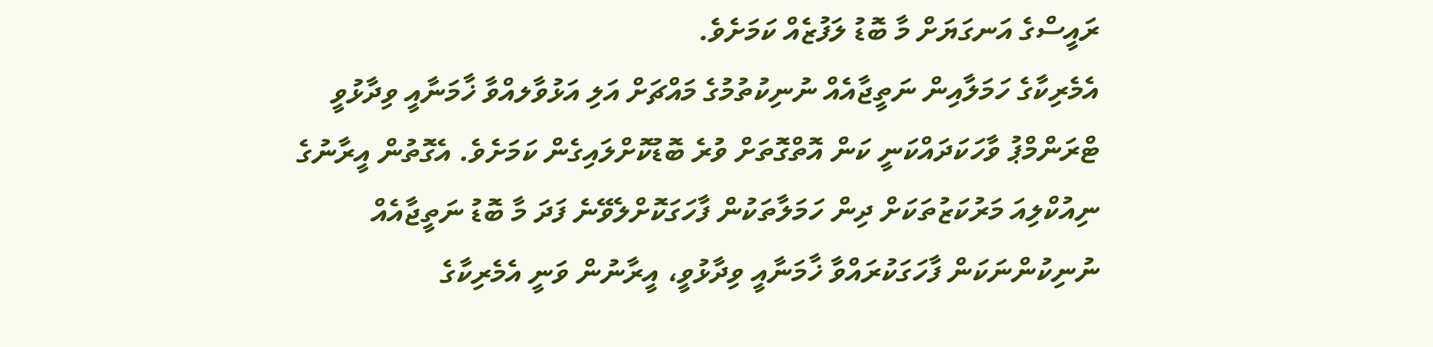ރައީސްގެ އަނގަޔަށް މާ ބޮޑު ލަފުޒެއް ކަމަށެވެ.
އެމެރިކާގެ ހަމަލާއިން ނަތީޖާއެއް ނުނިކުތުމުގެ މައްޗަށް އަލި އަޅުވާލއްވާ ޚާމަނާއީ ވިދާޅުވީ ޓްރަންމްޕު ވާހަކަދައްކަނީ ކަން އޮތްގޮތަށް ވުރެ ބޮޑުކޮށްލައިގެން ކަމަށެވެ. އެގޮތުން އީރާނުގެ ނިއުކްލިއަ މަރުކަޒުތަކަށް ދިން ހަމަލާތަކުން ފާހަގަކޮށްލެވޭނެ ފަދަ މާ ބޮޑު ނަތީޖާއެއް ނުނިކުންނަކަން ފާހަގަކުރައްވާ ޚާމަނާއީ ވިދާޅުވީ، އީރާނުން ވަނީ އެމެރިކާގެ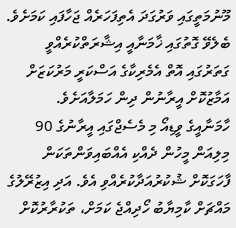މޫނުމަތީގައި ވަރުގަދަ އެތިފަހަރެއް ޖަހާފައި ކަމަށެވެ. ބެލެވޭ ގޮތުގައި ޚާމަނާއީ އިޝާރަތްކުރެއްވީ ގަތަރުގައި އޮތް އެމެރިކާގެ އަސްކަރީ މަރުކަޒަށް އަމާޒުކޮށް އީރާނުން ދިން ހަމަލާއަށެވެ.
ހާމަނާއީގެ ވީޑިއޯ މި މެސެޖްގައި އީރާނުގެ 90 މިލިއަން މީހުން ދެއްކި އެއްބައިވަންތަކަން ފާހަގަކޮށް ޝުކުރުއަދާކުރެއްވި އެވެ. އަދި އިޒުރޭލުގެ މައްޗަށް ކާމިޔާބު ހޯދިއްޖެ ކަމަށް، ތަކުރާރުކޮށް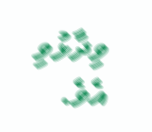ވިދާޅުވި އެވެ.